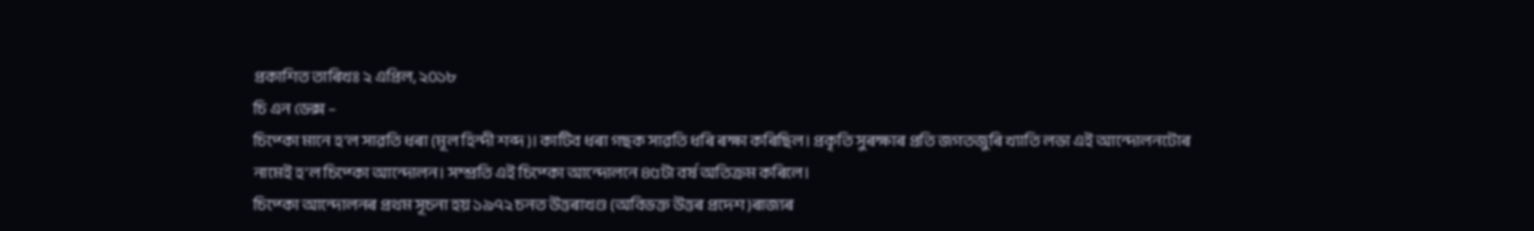প্ৰকাশিত তাৰিখঃ ২ এপ্ৰিল, ২০১৮
চি এন ডেক্স –
চিপ্কো মানে হ’ল সাৱতি ধৰা (মূল হিন্দী শব্দ)। কাটিব ধৰা গছক সাৱতি ধৰি ৰক্ষা কৰিছিল। প্ৰকৃতি সুৰক্ষাৰ প্ৰতি জগতজুৰি খ্যাতি লভা এই আন্দোলনটোৰ নামেই হ’ল চিপ্কো আন্দোলন। সম্প্ৰতি এই চিপ্কো আন্দোলনে ৪৫টা বৰ্ষ অতিক্ৰম কৰিলে।
চিপ্কো আন্দোলনৰ প্ৰথম সূচনা হয় ১৯৭২ চনত উত্তৰাখণ্ড (অবিভক্ত উত্তৰ প্ৰদেশ)ৰাজ্যৰ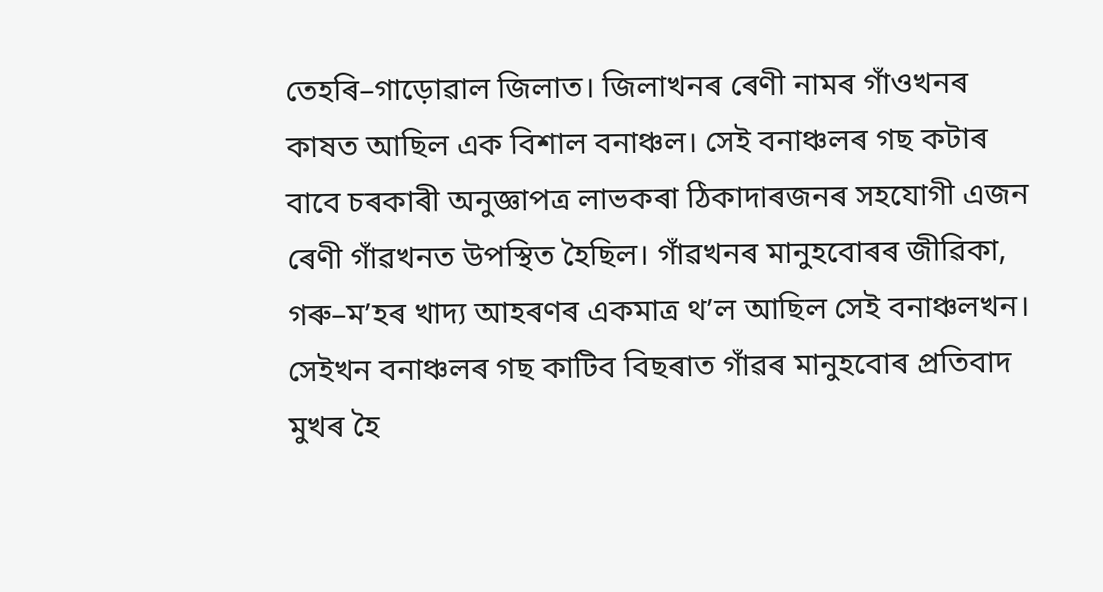তেহৰি–গাড়োৱাল জিলাত। জিলাখনৰ ৰেণী নামৰ গাঁওখনৰ কাষত আছিল এক বিশাল বনাঞ্চল। সেই বনাঞ্চলৰ গছ কটাৰ বাবে চৰকাৰী অনুজ্ঞাপত্ৰ লাভকৰা ঠিকাদাৰজনৰ সহযোগী এজন ৰেণী গাঁৱখনত উপস্থিত হৈছিল। গাঁৱখনৰ মানুহবোৰৰ জীৱিকা, গৰু–ম’হৰ খাদ্য আহৰণৰ একমাত্ৰ থ’ল আছিল সেই বনাঞ্চলখন। সেইখন বনাঞ্চলৰ গছ কাটিব বিছৰাত গাঁৱৰ মানুহবোৰ প্ৰতিবাদ মুখৰ হৈ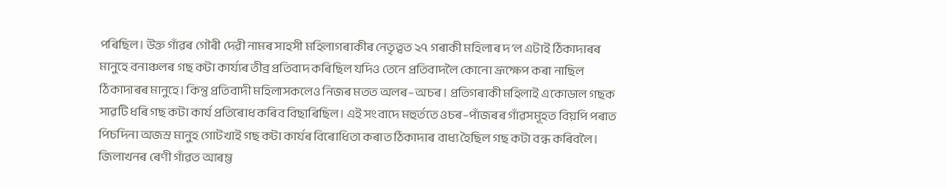পৰিছিল। উক্ত গাঁৱৰ গৌৰী দেৱী নামৰ সাহসী মহিলাগৰাকীৰ নেতৃত্বত ২৭ গৰাকী মহিলাৰ দ’ল এটাই ঠিকাদাৰৰ মানুহে বনাঞ্চলৰ গছ কটা কাৰ্য্যৰ তীব্ৰ প্ৰতিবাদ কৰিছিল যদিও তেনে প্ৰতিবাদলৈ কোনো ভ্ৰূক্ষেপ কৰা নাছিল ঠিকাদাৰৰ মানুহে। কিন্তু প্ৰতিবাদী মহিলাসকলেও নিজৰ মতত অলৰ–অচৰ। প্ৰতিগৰাকী মহিলাই একোডাল গছক সাৱটি ধৰি গছ কটা কাৰ্য প্ৰতিৰোধ কৰিব বিছাৰিছিল। এই সংবাদে মহুৰ্ততে ওচৰ–পাঁজৰৰ গাঁৱসমূহত বিয়পি পৰাত পিচদিনা অজস্ৰ মানুহ গোটখাই গছ কটা কাৰ্যৰ বিৰোধিতা কৰাত ঠিকাদাৰ বাধ্য হৈছিল গছ কটা বন্ধ কৰিবলৈ।
জিলাখনৰ ৰেণী গাঁৱত আৰম্ভ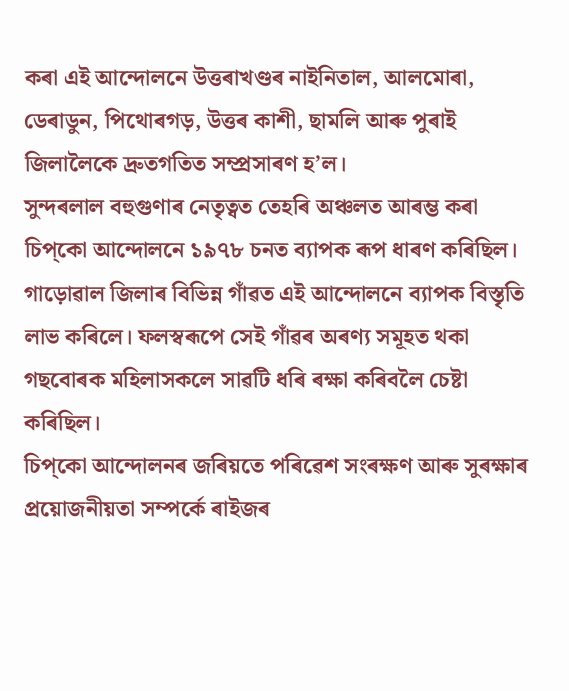কৰা এই আন্দোলনে উত্তৰাখণ্ডৰ নাইনিতাল, আলমোৰা, ডেৰাডুন, পিথোৰগড়, উত্তৰ কাশী, ছামলি আৰু পুৰাই জিলালৈকে দ্ৰুতগতিত সম্প্ৰসাৰণ হ’ল।
সুন্দৰলাল বহুগুণাৰ নেতৃত্বত তেহৰি অঞ্চলত আৰম্ভ কৰা চিপ্কো আন্দোলনে ১৯৭৮ চনত ব্যাপক ৰূপ ধাৰণ কৰিছিল। গাড়োৱাল জিলাৰ বিভিন্ন গাঁৱত এই আন্দোলনে ব্যাপক বিস্তৃতি লাভ কৰিলে। ফলস্বৰূপে সেই গাঁৱৰ অৰণ্য সমূহত থকা গছবোৰক মহিলাসকলে সাৱটি ধৰি ৰক্ষা কৰিবলৈ চেষ্টা কৰিছিল।
চিপ্কো আন্দোলনৰ জৰিয়তে পৰিৱেশ সংৰক্ষণ আৰু সুৰক্ষাৰ প্ৰয়োজনীয়তা সম্পৰ্কে ৰাইজৰ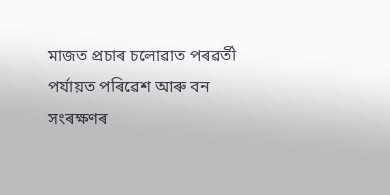মাজত প্ৰচাৰ চলোৱাত পৰৱৰ্তী পৰ্যায়ত পৰিৱেশ আৰু বন সংৰক্ষণৰ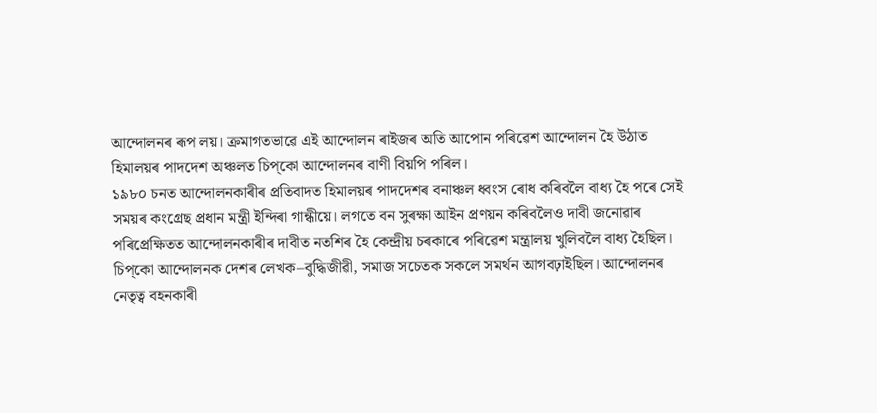আন্দোলনৰ ৰূপ লয়। ক্ৰমাগতভাৱে এই আন্দোলন ৰাইজৰ অতি আপোন পৰিৱেশ আন্দোলন হৈ উঠাত হিমালয়ৰ পাদদেশ অঞ্চলত চিপ্কো আন্দোলনৰ বাণী বিয়পি পৰিল।
১৯৮০ চনত আন্দোলনকাৰীৰ প্ৰতিবাদত হিমালয়ৰ পাদদেশৰ বনাঞ্চল ধ্বংস ৰোধ কৰিবলৈ বাধ্য হৈ পৰে সেই সময়ৰ কংগ্ৰেছ প্ৰধান মন্ত্ৰী ইন্দিৰা গান্ধীয়ে। লগতে বন সুৰক্ষা আইন প্ৰণয়ন কৰিবলৈও দাবী জনোৱাৰ পৰিপ্ৰেক্ষিতত আন্দোলনকাৰীৰ দাবীত নতশিৰ হৈ কেন্দ্ৰীয় চৰকাৰে পৰিৱেশ মন্ত্ৰালয় খুলিবলৈ বাধ্য হৈছিল।
চিপ্কো আন্দোলনক দেশৰ লেখক–বুদ্ধিজীৱী, সমাজ সচেতক সকলে সমৰ্থন আগবঢ়াইছিল। আন্দোলনৰ নেতৃত্ব বহনকাৰী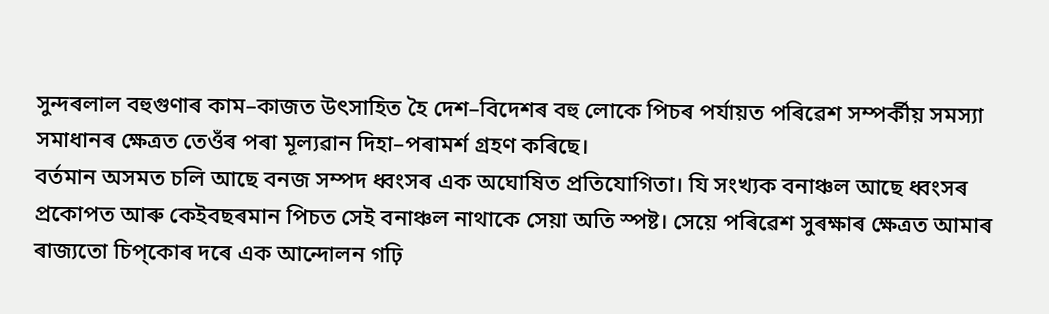সুন্দৰলাল বহুগুণাৰ কাম–কাজত উৎসাহিত হৈ দেশ–বিদেশৰ বহু লোকে পিচৰ পৰ্যায়ত পৰিৱেশ সম্পৰ্কীয় সমস্যা সমাধানৰ ক্ষেত্ৰত তেওঁৰ পৰা মূল্যৱান দিহা–পৰামৰ্শ গ্ৰহণ কৰিছে।
বৰ্তমান অসমত চলি আছে বনজ সম্পদ ধ্বংসৰ এক অঘোষিত প্ৰতিযোগিতা। যি সংখ্যক বনাঞ্চল আছে ধ্বংসৰ প্ৰকোপত আৰু কেইবছৰমান পিচত সেই বনাঞ্চল নাথাকে সেয়া অতি স্পষ্ট। সেয়ে পৰিৱেশ সুৰক্ষাৰ ক্ষেত্ৰত আমাৰ ৰাজ্যতো চিপ্কোৰ দৰে এক আন্দোলন গঢ়ি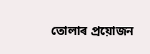তোলাৰ প্ৰয়োজন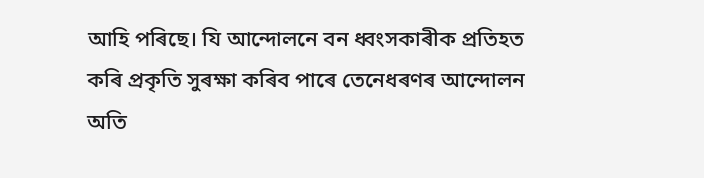আহি পৰিছে। যি আন্দোলনে বন ধ্বংসকাৰীক প্ৰতিহত কৰি প্ৰকৃতি সুৰক্ষা কৰিব পাৰে তেনেধৰণৰ আন্দোলন অতি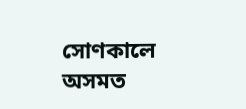সোণকালে অসমত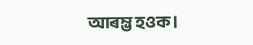আৰম্ভ হওক।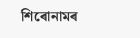শিৰোনামৰ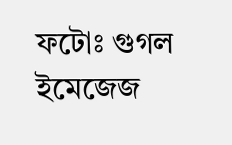ফটোঃ গুগল ইমেজেজ